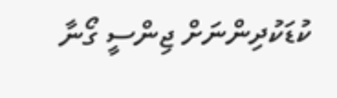ކުޑަކުދިންނަށް ޖިންސީ ގޯނާ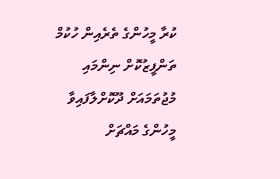ކުރާ މީހުންގެ ތެރެއިން ހުކުމް ތަންފީޒުކޮށް ނިންމައި މުޖުތަމައަށް ދޫކޮށްލާފައިވާ މީހުންގެ މައްޗަށް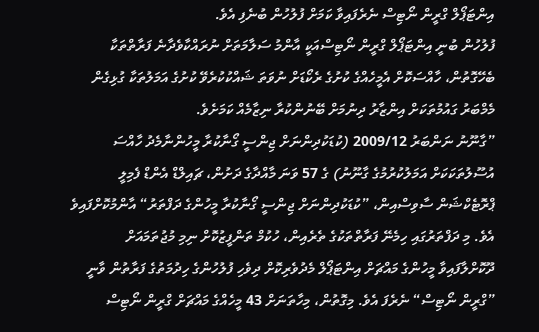އިންޓަޕޯލް ގްރީން ނޯޓިސް ނެރެފައިވާ ކަމަށް ފުލުހުން ބުނެފި އެވެ.
ފުލުހުން ބުނީ އިންޓަޕޯލް ގްރީން ނޯޓިސްއަކީ އާންމު ސަލާމަތަށް ނުރައްކާވެދާނެ ފަރާތްތަކާ ބެހޭގޮތުން، ހާއްސަކޮށް އެމީހެއްގެ ކުށުގެ ރެކޯޑަށް ނުވަތަ ޝައްކުކުރެވޭ ކުށުގެ އަމަލުތަކާ ގުޅިގެން މެމްބަރު ގައުމުތަކަށް އިންޒާރު ދިނުމަށް ބޭނުންކުރާ ނިޒާމެއް ކަމަށެވެ.
”ގާނޫނު ނަންބަރު 2009/12 (ކުޑަކުދިންނަށް ޖިންސީ ގޯނާކުރާ މީހުންނާމެދު ހާއްސަ އުސޫލުތަކަކަށް އަމަލުކުރުމުގެ ގާނޫނު) ގެ 57 ވަނަ މާއްދާގެ ދަށުން، ޗައިލްޑް އެންޑް ފެމިލީ ޕްރޮޓެކްޝަން ސާވިސްއިން، ”ކުޑަކުދިންނަށް ޖިންސީ ގޯނާކުރާ މީހުންގެ ދަފްތަރު“ އާންމުކޮށްފައިވެ އެވެ. މި ދަފްތަރުގައި ހިމެނޭ ފަރާތްތަކުގެ ތެރެއިން، ހުކުމް ތަންފީޒުކޮށް ނިމި މުޖުތަމައަށް ދޫކޮށްލާފައިވާ މީހުންގެ މައްޗަށް އިންޓަޕޯލް މެދުވެރިކޮށް ދިވެހި ފުލުހުންގެ ހިދުމަތުގެ ފަރާތުން ވާނީ ”ގްރީން ނޯޓިސް“ ނެރެފަ އެވެ. މިގޮތުން، މިހާތަނަށް 43 މީހެއްގެ މައްޗަށް ގްރީން ނޯޓިސް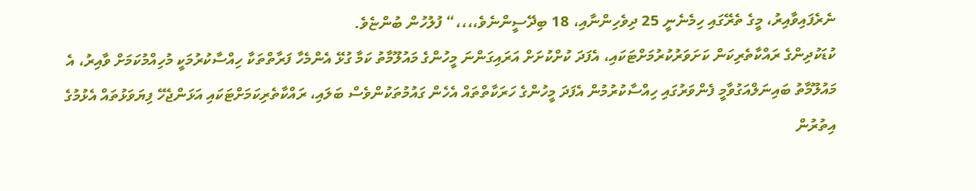ނެރެފައިވާއިރު، މީގެ ތެރޭގައި ހިމެނެނީ 25 ދިވެހިންނާއި، 18 ބިދޭސީންނެވެ،،،،“ ފުލުހުން ބުންޏެވެ.
ކުޑަކުދިންގެ ރައްކާތެރިކަން ކަށަވަރުކުރުމަށްޓަކައި، އެފަދަ ކުށްކުށަށް އަރައިގަންނަ މީހުންގެ މައުލޫމާތު ކަމާ ގުޅޭ އެންމެހާ ފަރާތްތަކާ ހިއްސާކުރުމަކީ މުހިއްމުކަމަށް ވާއިރު، އެ މައުލޫމާތު ބައިނަލްއަގުވާމީ ފެންވަރުގައި ހިއްސާކުރުމުން އެފަދަ މީހުންގެ ހަރަކާތްތައް އެހެން ގައުމުތަކުންވެސް ބަލައި، ރައްކާތެރިކަމަށްޓަކައި އަޅަންޖެހޭ ފިޔަވަޅުތައް އެޅުމުގެ އިތުރުން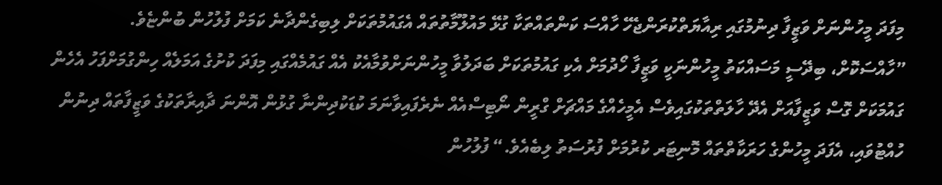މިފަދަ މީހުންނަށް ވަޒީފާ ދިނުމުގައި ރިއާޔަތްކުރަންޖެހޭ ހާއްސަ ކަންތައްތަކާ ގުޅޭ މައުލޫމާތުތައް އެގައުމުތަކަށް ލިބިގެންދާނެ ކަމަށް ފުލުހުން ބުންޏެވެ.
”ހާއްސަކޮށް، ބިދޭސީ މަސައްކަތު މީހުންނަކީ ވަޒީފާ ހޯދުމަށް އެކި ގައުމުތަކަށް ބަދަލުވާ މީހުންނަށްވުމާއެކު އެއް ގައުމެއްގައި މިފަދަ ކުށުގެ އަމަލެއް ހިންގުމަށްފަހު އެހެން ގައުމަކަށް ގޮސް ވަޒީފާއަށް އެދޭ ހާލަތްތަކުގައިވެސް އެމީހެއްގެ މައްޗަށް ގްރީން ނޯޓިސްއެއް ނެރެފައިވާނަމަ ކުޑަކުދިންނާ ގުޅުން އޮންނަ ދާއިރާތަކުގެ ވަޒީފާތައް ދިނުން ހުއްޓުވައި، އެފަދަ މީހުންގެ ހަރަކާތްތައް މޮނިޓަރ ކުރުމަށް ފުރުސަތު ލިބެއެވެ.“ ފުލުހުން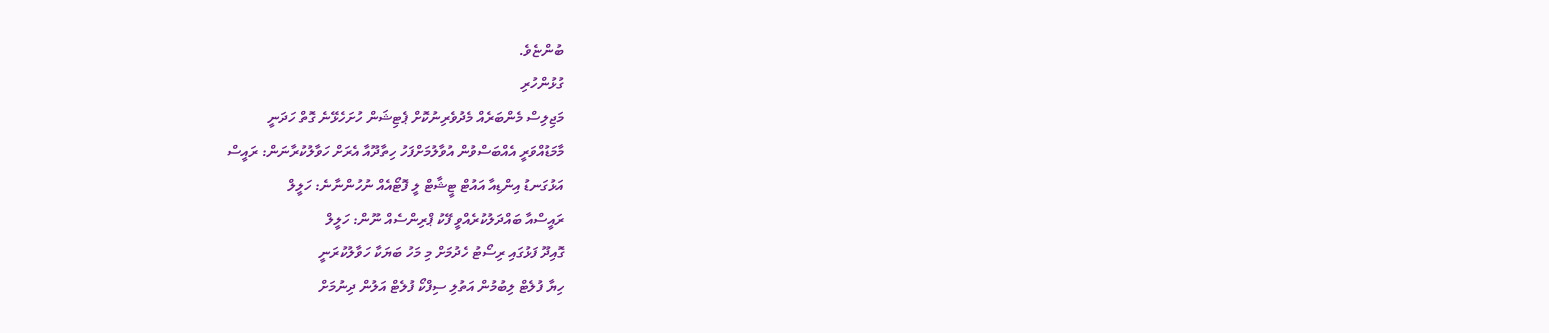ބުންޏެވެ.
ގުޅުންހުރި
މަޖިލިސް މެންބަރެއް މެދުވެރިނުކޮށް ޕެޓިޝަން ހުށަހެޅޭނެ ގޮތް ހަދަނީ
މާމަޑުއްވަރީ އެއްބަސްވުން އުވާލުމަށްފަހު ހިތާދޫއާ އެރަށް ހަވާލުކުރާނަން: ރައީސް
އަޅުގަނޑު އިންޑިއާ އައުޓް ޓީޝާޓް ލީ ފޮޓޯއެއް ނުހުންނާނެ: ހަލީލް
ރައީސްއާ ބައްދަލުކުރެއްވީ ފޭކު ޕްރިންސެއް ނޫން: ހަލީލް
ގޮއިދޫ ފަޅުގައި ރިސޯޓު ހެދުމަށް މި މަހު ބަޔަކާ ހަވާލުކުރަނީ
ހިޔާ ފުލެޓް ލިބުމުން އަތުލި ސިފްކޯ ފުލެޓް އަލުން ދިނުމަށް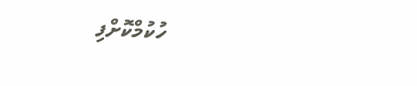ހުކުމްކޮށްފި